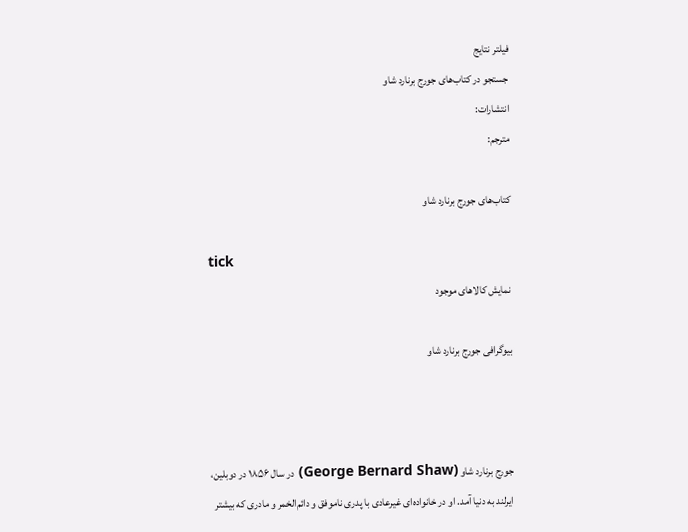فیلتر نتایج
جستجو در کتاب‌های جورج برنارد شاو
انتشارات:
مترجم:

کتاب‌های جورج برنارد شاو

tick
نمایش کالاهای موجود

بیوگرافی جورج برنارد شاو



جورج برنارد شاو (George Bernard Shaw) در سال ۱۸۵۶ در دوبلین، ایرلند به دنیا آمد. او در خانواده‌ای غیرعادی با پدری ناموفق و دائم‌الخمر و مادری که بیشتر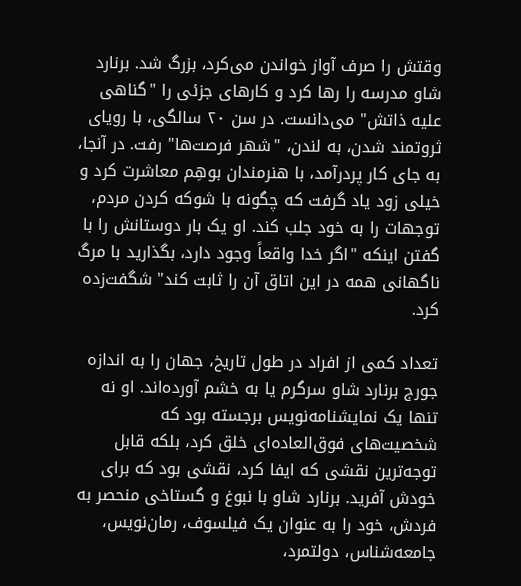وقتش را صرف آواز خواندن می‌کرد، بزرگ شد. برنارد شاو مدرسه را رها کرد و کارهای جزئی را "گناهی علیه ذاتش" می‌دانست. در سن ۲۰ سالگی، با رویای ثروتمند شدن، به لندن، "شهر فرصت‌ها" رفت. در آنجا، به جای کار پردرآمد، با هنرمندان بوهِم معاشرت کرد و خیلی زود یاد گرفت که چگونه با شوکه کردن مردم، توجهات را به خود جلب کند. او یک بار دوستانش را با گفتن اینکه "اگر خدا واقعاً وجود دارد، بگذارید با مرگ ناگهانی همه در این اتاق آن را ثابت کند" شگفت‌زده کرد.

تعداد کمی از افراد در طول تاریخ، جهان را به اندازه جورج برنارد شاو سرگرم یا به خشم آورده‌اند. او نه تنها یک نمایشنامه‌نویس برجسته بود که شخصیت‌های فوق‌العاده‌ای خلق کرد، بلکه قابل توجه‌ترین نقشی که ایفا کرد، نقشی بود که برای خودش آفرید. برنارد شاو با نبوغ و گستاخی منحصر به فردش، خود را به عنوان یک فیلسوف، رمان‌نویس، جامعه‌شناس، دولتمرد،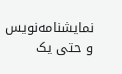نمایشنامه‌نویس و حتی یک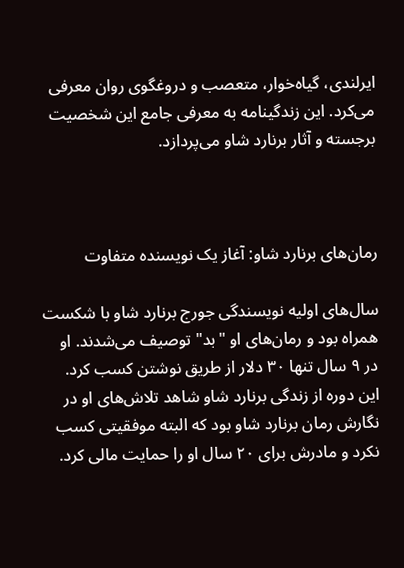ایرلندی، گیاه‌خوار، متعصب و دروغگوی روان معرفی می‌کرد. این زندگینامه به معرفی جامع این شخصیت برجسته و آثار برنارد شاو می‌پردازد.



رمان‌های برنارد شاو: آغاز یک نویسنده متفاوت

سال‌های اولیه نویسندگی جورج برنارد شاو با شکست همراه بود و رمان‌های او "بد" توصیف می‌شدند. او در ۹ سال تنها ۳۰ دلار از طریق نوشتن کسب کرد. این دوره از زندگی برنارد شاو شاهد تلاش‌های او در نگارش رمان برنارد شاو بود که البته موفقیتی کسب نکرد و مادرش برای ۲۰ سال او را حمایت مالی کرد.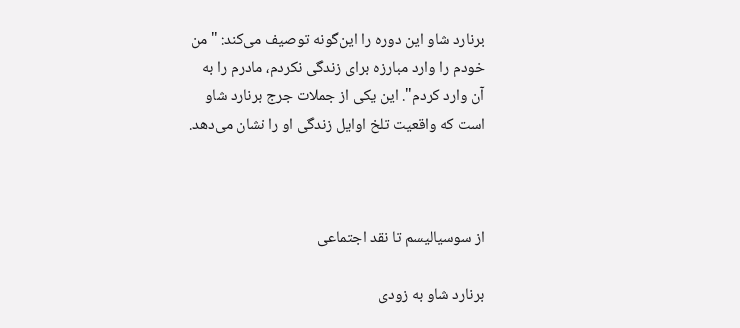برنارد شاو این دوره را این‌گونه توصیف می‌کند: "من خودم را وارد مبارزه برای زندگی نکردم، مادرم را به آن وارد کردم". این یکی از جملات جرج برنارد شاو است که واقعیت تلخ اوایل زندگی او را نشان می‌دهد.



از سوسیالیسم تا نقد اجتماعی

برنارد شاو به زودی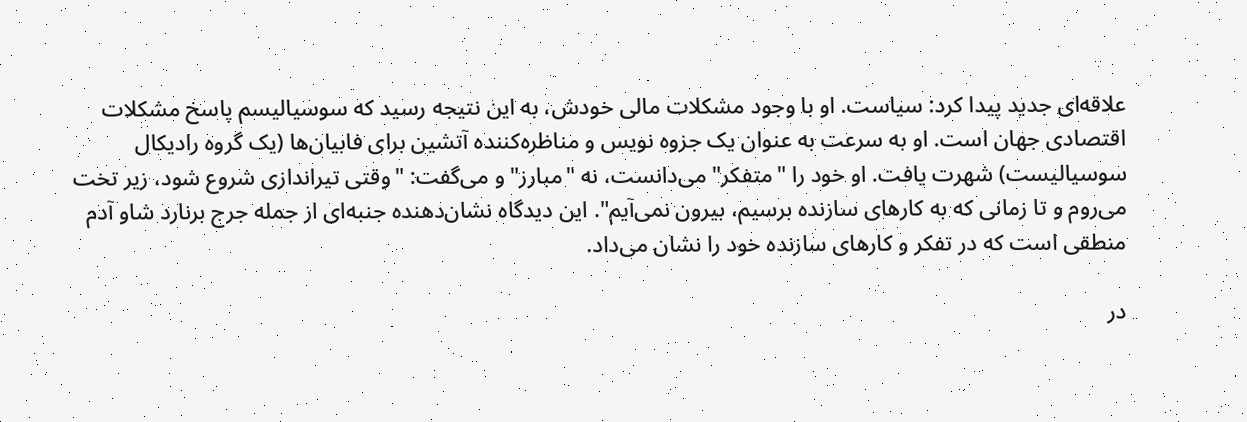علاقه‌ای جدید پیدا کرد: سیاست. او با وجود مشکلات مالی خودش، به این نتیجه رسید که سوسیالیسم پاسخ مشکلات اقتصادی جهان است. او به سرعت به عنوان یک جزوه نویس و مناظره‌کننده آتشین برای فابیان‌ها (یک گروه رادیکال سوسیالیست) شهرت یافت. او خود را "متفکر" می‌دانست، نه "مبارز" و می‌گفت: "وقتی تیراندازی شروع شود، زیر تخت می‌روم و تا زمانی که به کارهای سازنده برسیم، بیرون نمی‌آیم". این دیدگاه نشان‌دهنده جنبه‌ای از جمله جرج برنارد شاو آدم منطقی است که در تفکر و کارهای سازنده خود را نشان می‌داد.

در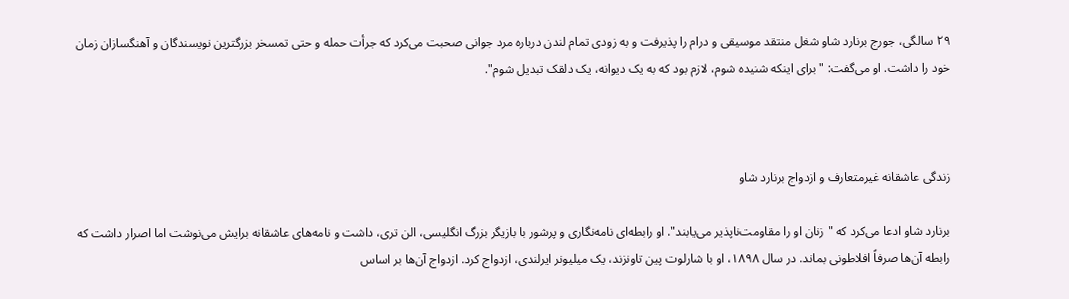۲۹ سالگی، جورج برنارد شاو شغل منتقد موسیقی و درام را پذیرفت و به زودی تمام لندن درباره مرد جوانی صحبت می‌کرد که جرأت حمله و حتی تمسخر بزرگترین نویسندگان و آهنگسازان زمان خود را داشت. او می‌گفت: "برای اینکه شنیده شوم، لازم بود که به یک دیوانه، یک دلقک تبدیل شوم".



زندگی عاشقانه غیرمتعارف و ازدواج برنارد شاو

برنارد شاو ادعا می‌کرد که "زنان او را مقاومت‌ناپذیر می‌یابند". او رابطه‌ای نامه‌نگاری و پرشور با بازیگر بزرگ انگلیسی، الن تری، داشت و نامه‌های عاشقانه برایش می‌نوشت اما اصرار داشت که رابطه آن‌ها صرفاً افلاطونی بماند. در سال ۱۸۹۸، او با شارلوت پین تاونزند، یک میلیونر ایرلندی، ازدواج کرد. ازدواج آن‌ها بر اساس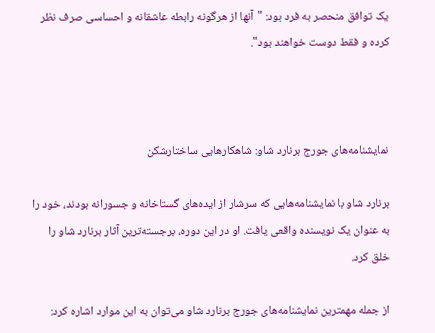یک توافق منحصر به فرد بود: "آنها از هرگونه رابطه عاشقانه و احساسی صرف نظر کرده و فقط دوست خواهند بود".



نمایشنامه‌های جورج برنارد شاو: شاهکارهایی ساختارشکن

برنارد شاو با نمایشنامه‌هایی که سرشار از ایده‌های گستاخانه و جسورانه بودند، خود را به عنوان یک نویسنده واقعی یافت. او در این دوره، برجسته‌ترین آثار برنارد شاو را خلق کرد.

از جمله مهمترین نمایشنامه‌های جورج برنارد شاو می‌توان به این موارد اشاره کرد: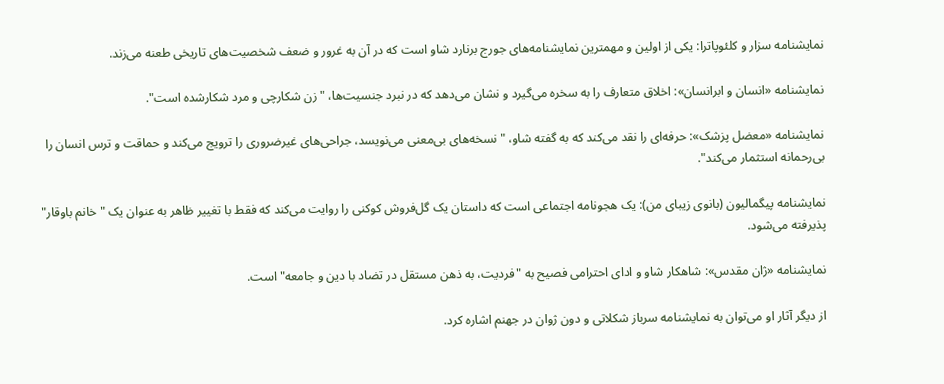نمایشنامه سزار و کلئوپاترا: یکی از اولین و مهمترین نمایشنامه‌های جورج برنارد شاو است که در آن به غرور و ضعف شخصیت‌های تاریخی طعنه می‌زند.

نمایشنامه «انسان و ابرانسان»: اخلاق متعارف را به سخره می‌گیرد و نشان می‌دهد که در نبرد جنسیت‌ها، "زن شکارچی و مرد شکارشده است".

نمایشنامه «معضل پزشک»: حرفه‌ای را نقد می‌کند که به گفته شاو، "نسخه‌های بی‌معنی می‌نویسد، جراحی‌های غیرضروری را ترویج می‌کند و حماقت و ترس انسان را بی‌رحمانه استثمار می‌کند".

نمایشنامه پیگمالیون (بانوی زیبای من): یک هجونامه اجتماعی است که داستان یک گل‌فروش کوکنی را روایت می‌کند که فقط با تغییر ظاهر به عنوان یک "خانم باوقار" پذیرفته می‌شود.

نمایشنامه «ژان مقدس»: شاهکار شاو و ادای احترامی فصیح به "فردیت، به ذهن مستقل در تضاد با دین و جامعه" است.

از دیگر آثار او می‌توان به نمایشنامه‌ سرباز شکلاتی و دون ژوان در جهنم اشاره کرد.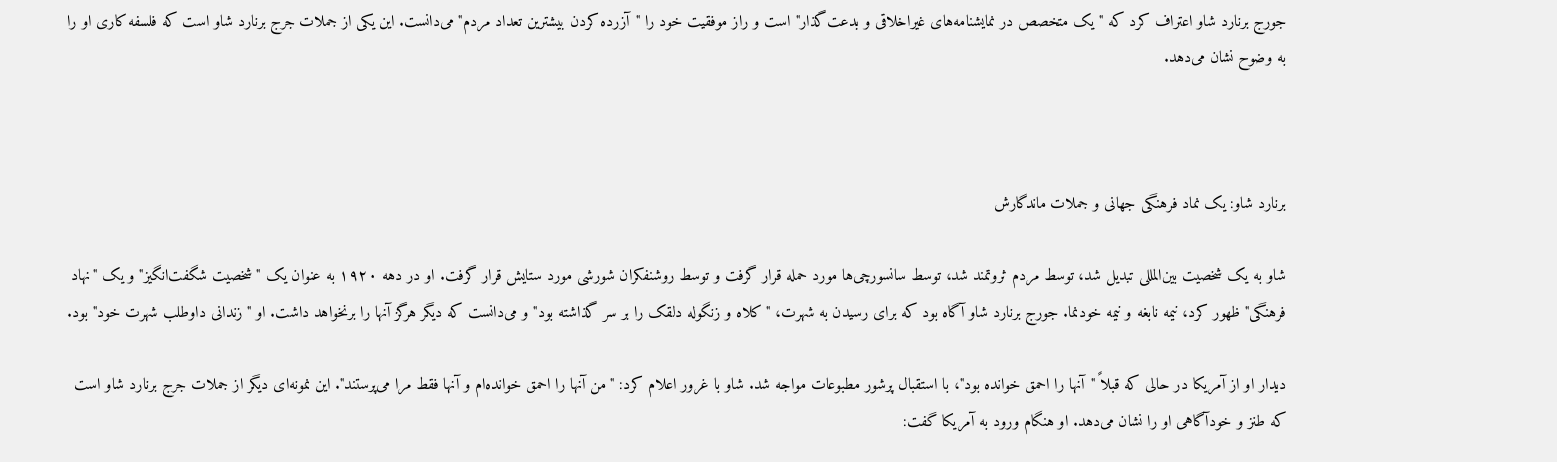جورج برنارد شاو اعتراف کرد که "یک متخصص در نمایشنامه‌های غیراخلاقی و بدعت‌گذار" است و راز موفقیت خود را "آزرده کردن بیشترین تعداد مردم" می‌دانست. این یکی از جملات جرج برنارد شاو است که فلسفه کاری او را به وضوح نشان می‌دهد.



برنارد شاو: یک نماد فرهنگی جهانی و جملات ماندگارش

شاو به یک شخصیت بین‌المللی تبدیل شد، توسط مردم ثروتمند شد، توسط سانسورچی‌ها مورد حمله قرار گرفت و توسط روشنفکران شورشی مورد ستایش قرار گرفت. او در دهه ۱۹۲۰ به عنوان یک "شخصیت شگفت‌انگیز" و یک "نهاد فرهنگی" ظهور کرد، نیمه نابغه و نیمه خودنما. جورج برنارد شاو آگاه بود که برای رسیدن به شهرت، "کلاه و زنگوله دلقک را بر سر گذاشته بود" و می‌دانست که دیگر هرگز آنها را برنخواهد داشت. او "زندانی داوطلب شهرت خود" بود.

دیدار او از آمریکا در حالی که قبلاً "آنها را احمق خوانده بود"، با استقبال پرشور مطبوعات مواجه شد. شاو با غرور اعلام کرد: "من آنها را احمق خوانده‌ام و آنها فقط مرا می‌پرستند". این نمونه‌ای دیگر از جملات جرج برنارد شاو است که طنز و خودآگاهی او را نشان می‌دهد. او هنگام ورود به آمریکا گفت: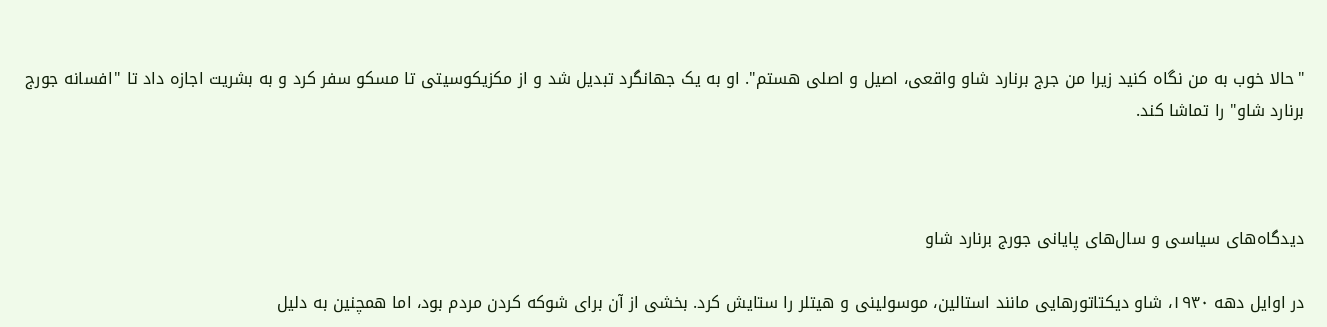"حالا خوب به من نگاه کنید زیرا من جرج برنارد شاو واقعی، اصیل و اصلی هستم". او به یک جهانگرد تبدیل شد و از مکزیکوسیتی تا مسکو سفر کرد و به بشریت اجازه داد تا "افسانه جورج برنارد شاو" را تماشا کند.



دیدگاه‌های سیاسی و سال‌های پایانی جورج برنارد شاو

در اوایل دهه ۱۹۳۰، شاو دیکتاتورهایی مانند استالین، موسولینی و هیتلر را ستایش کرد. بخشی از آن برای شوکه کردن مردم بود، اما همچنین به دلیل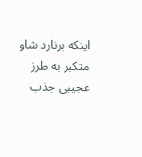اینکه برنارد شاو متکبر به طرز عجیبی جذب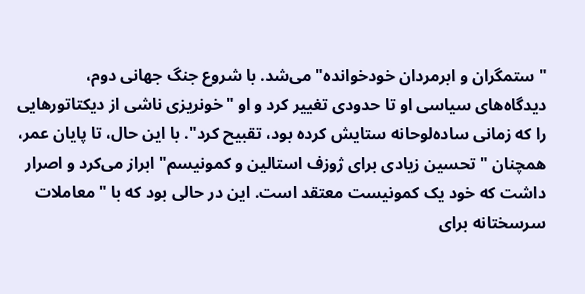"ستمگران و ابرمردان خودخوانده" می‌شد. با شروع جنگ جهانی دوم، دیدگاه‌های سیاسی او تا حدودی تغییر کرد و او "خونریزی ناشی از دیکتاتورهایی را که زمانی ساده‌لوحانه ستایش کرده بود، تقبیح کرد". با این حال، تا پایان عمر، همچنان "تحسین زیادی برای ژوزف استالین و کمونیسم" ابراز می‌کرد و اصرار داشت که خود یک کمونیست معتقد است. این در حالی بود که با "معاملات سرسختانه برای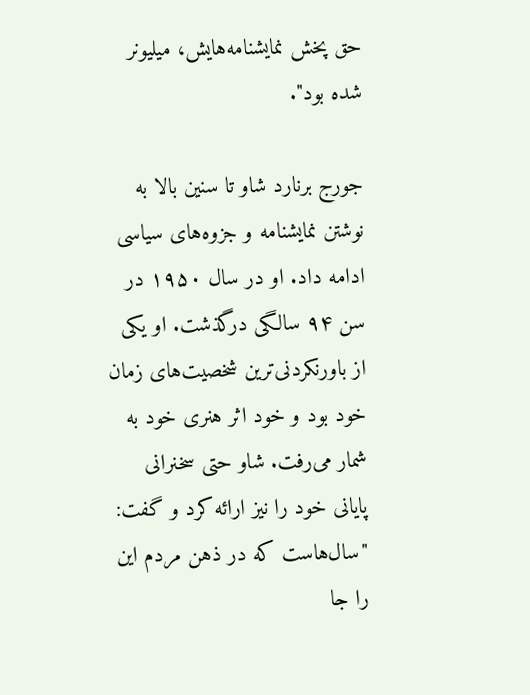حق پخش نمایشنامه‌هایش، میلیونر شده بود".

جورج برنارد شاو تا سنین بالا به نوشتن نمایشنامه و جزوه‌های سیاسی ادامه داد. او در سال ۱۹۵۰ در سن ۹۴ سالگی درگذشت. او یکی از باورنکردنی‌ترین شخصیت‌های زمان خود بود و خود اثر هنری خود به شمار می‌رفت. شاو حتی سخنرانی پایانی خود را نیز ارائه کرد و گفت: "سال‌هاست که در ذهن مردم این را جا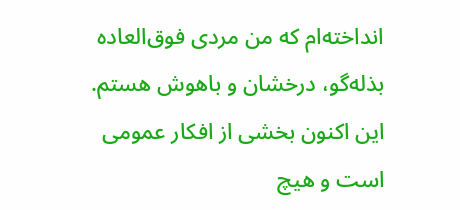انداخته‌ام که من مردی فوق‌العاده بذله‌گو، درخشان و باهوش هستم. این اکنون بخشی از افکار عمومی است و هیچ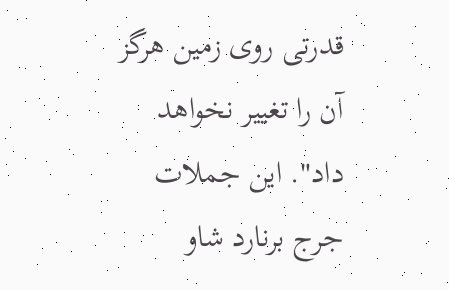قدرتی روی زمین هرگز آن را تغییر نخواهد داد". این جملات جرج برنارد شاو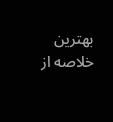بهترین خلاصه از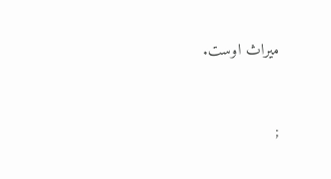میراث اوست.



;